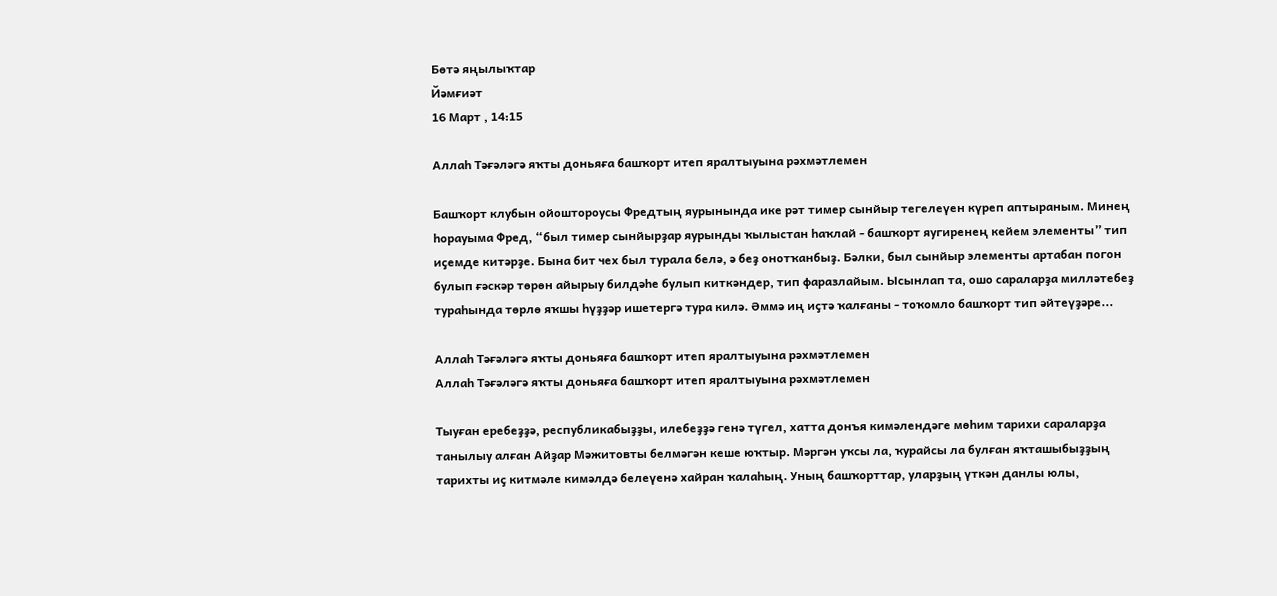Бөтә яңылыҡтар
Йәмғиәт
16 Март , 14:15

Аллаһ Тәғәләгә яҡты доньяға башҡорт итеп яралтыуына рәхмәтлемен

Башҡорт клубын ойоштороусы Фредтың яурынында ике рәт тимер сынйыр тегелеүен күреп аптыраным. Минең һорауыма Фред, “был тимер сынйырҙар яурынды ҡылыстан һаҡлай - башҡорт яугиренең кейем элементы” тип иҫемде китәрҙе. Бына бит чех был турала белә, ә беҙ онотҡанбыҙ. Бәлки, был сынйыр элементы артабан погон булып ғәскәр тѳрѳн айырыу билдәһе булып киткәндер, тип фаразлайым. Ысынлап та, ошо сараларҙа милләтебеҙ тураһында төрлө яҡшы һүҙҙәр ишетергә тура килә. Әммә иң иҫтә ҡалғаны - тоҡомло башҡорт тип әйтеүҙәре...

Аллаһ Тәғәләгә яҡты доньяға башҡорт итеп яралтыуына рәхмәтлемен
Аллаһ Тәғәләгә яҡты доньяға башҡорт итеп яралтыуына рәхмәтлемен

Тыуған еребеҙҙә, республикабыҙҙы, илебеҙҙә генә түгел, хатта донъя кимәлендәге мөһим тарихи сараларҙа танылыу алған Айҙар Мәжитовты белмәгән кеше юҡтыр. Мәргән уҡсы ла, ҡурайсы ла булған яҡташыбыҙҙың тарихты иҫ китмәле кимәлдә белеүенә хайран ҡалаһың. Уның башҡорттар, уларҙың үткән данлы юлы,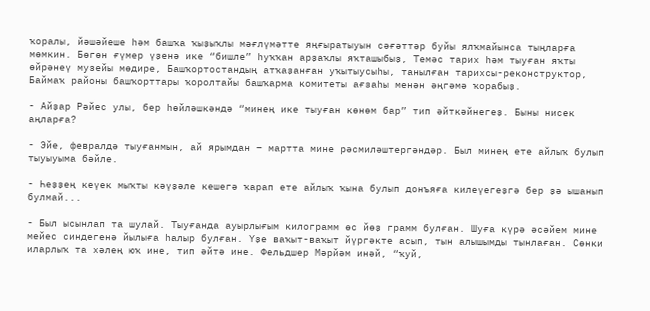ҡоралы, йәшәйеше һәм башҡа ҡыҙыҡлы мәғлүмәтте яңғыратыуын сәғәттәр буйы ялҡмайынса тыңларға мөмкин. Бөгөн ғүмер үҙенә ике “бишле” һуҡҡан арҙаҡлы яҡташыбыҙ, Темәс тарих һәм тыуған яҡты өйрәнеү музейы мөдире, Башҡортостандың атҡаҙанған уҡытыусыһы, танылған тарихсы-реконструктор, Баймаҡ районы башҡорттары ҡоролтайы башҡарма комитеты ағзаһы менән әңгәмә ҡорабыҙ.

- Айҙар Рәйес улы, бер һөйләшкәндә “минең ике тыуған көнөм бар” тип әйткәйнегеҙ. Быны нисек аңларға?

- Эйе, февралдә тыуғанмын, ай ярымдан – мартта мине рәсмиләштергәндәр. Был минең ете айлыҡ булып тыуыуыма бәйле.

- Һеҙҙең кеүек мыҡты кәүҙәле кешегә ҡарап ете айлыҡ ҡына булып донъяға килеүегеҙгә бер ҙә ышанып булмай...

- Был ысынлап та шулай. Тыуғанда ауырлығым килограмм өс йөҙ грамм булған. Шуға күрә әсәйем мине мейес синдегенә йылыға һалыр булған. Үҙе ваҡыт-ваҡыт йүргәкте асып, тын алышымды тынлаған. Сөнки иларлыҡ та хәлең юҡ ине, тип әйтә ине. Фельдшер Мәрйәм инәй, “ҡуй,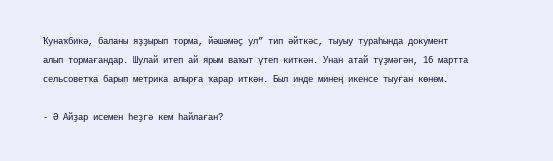Ҡунаҡбикә, баланы яҙҙырып торма, йәшәмәҫ ул” тип әйткәс, тыуыу тураһында документ алып тормағандар. Шулай итеп ай ярым ваҡыт үтеп киткән. Унан атай түҙмәгән, 16 мартта сельсоветҡа барып метрика алырға ҡарар иткән. Был инде минең икенсе тыуған көнөм.

- Ә Айҙар исемен һеҙгә кем һайлаған?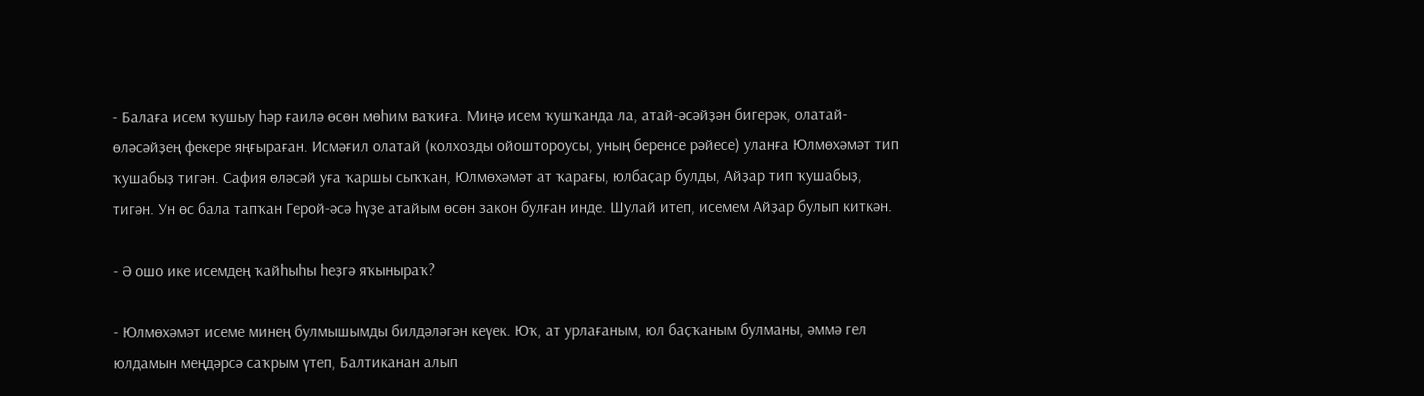- Балаға исем ҡушыу һәр ғаилә өсөн мөһим ваҡиға. Миңә исем ҡушҡанда ла, атай-әсәйҙән бигерәк, олатай-өләсәйҙең фекере яңғыраған. Исмәғил олатай (колхозды ойоштороусы, уның беренсе рәйесе) уланға Юлмөхәмәт тип ҡушабыҙ тигән. Сафия өләсәй уға ҡаршы сыҡҡан, Юлмөхәмәт ат ҡарағы, юлбаҫар булды, Айҙар тип ҡушабыҙ, тигән. Ун өс бала тапҡан Герой-әсә һүҙе атайым өсөн закон булған инде. Шулай итеп, исемем Айҙар булып киткән.

- Ә ошо ике исемдең ҡайһыһы һеҙгә яҡыныраҡ?

- Юлмөхәмәт исеме минең булмышымды билдәләгән кеүек. Юҡ, ат урлағаным, юл баҫҡаным булманы, әммә гел юлдамын меңдәрсә саҡрым үтеп, Балтиканан алып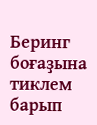Беринг боғаҙына тиклем барып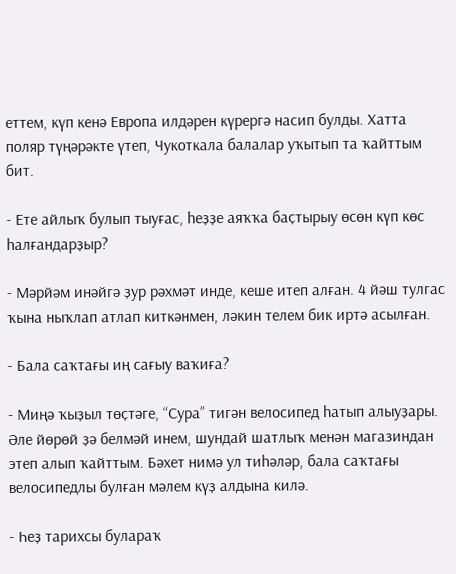еттем, күп кенә Европа илдәрен күрергә насип булды. Хатта поляр түңәрәкте үтеп, Чукоткала балалар уҡытып та ҡайттым бит.

- Ете айлыҡ булып тыуғас, һеҙҙе аяҡҡа баҫтырыу өсөн күп көс һалғандарҙыр?

- Мәрйәм инәйгә ҙур рәхмәт инде, кеше итеп алған. 4 йәш тулгас ҡына ныҡлап атлап киткәнмен, ләкин телем бик иртә асылған.

- Бала саҡтағы иң сағыу ваҡиға?

- Миңә ҡыҙыл төҫтәге, “Сура” тигән велосипед һатып алыуҙары. Әле йөрөй ҙә белмәй инем, шундай шатлыҡ менән магазиндан этеп алып ҡайттым. Бәхет нимә ул тиһәләр, бала саҡтағы велосипедлы булған мәлем күҙ алдына килә.

- Һеҙ тарихсы булараҡ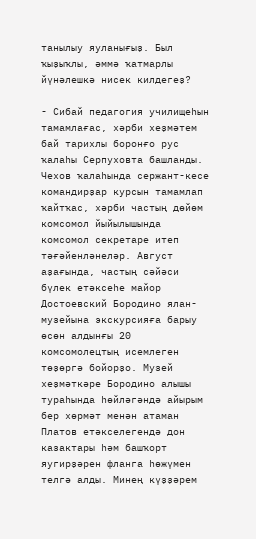танылыу яуланығыҙ. Был ҡыҙыҡлы, әммә ҡатмарлы йүнәлешкә нисек килдегеҙ?

- Сибай педагогия училищеһын тамамлағас, хәрби хеҙмәтем бай тарихлы боронғо рус ҡалаһы Серпуховта башланды. Чехов ҡалаһында сержант-кесе командирҙар курсын тамамлап ҡайтҡас, хәрби частың дөйөм комсомол йыйылышында комсомол секретаре итеп тәғәйенләнеләр. Август аҙағында, частың сәйәси бүлек етәксеһе майор Достоевский Бородино ялан-музейына экскурсияға барыу өсөн алдынғы 20 комсомолецтың исемлеген тѳҙѳргә бойорҙо. Музей хеҙмәткәре Бородино алышы тураһында һѳйләгәндә айырым бер хѳрмәт менән атаман Платов етәкселегендә дон казактары һәм башҡорт яугирҙәрен фланга һөжүмен телгә алды. Минең күҙҙәрем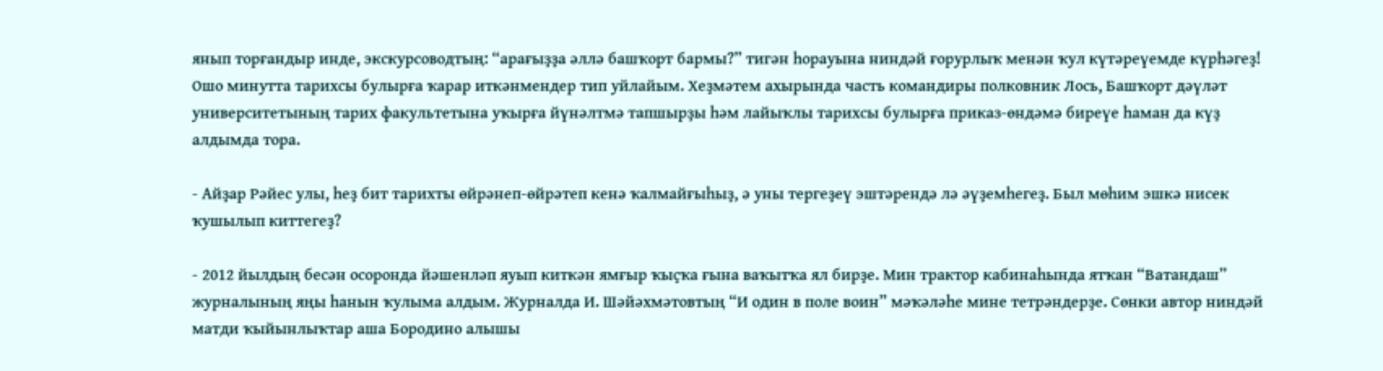янып торғандыр инде, экскурсоводтың: “арағыҙҙа әллә башҡорт бармы?” тигән һорауына ниндәй ғорурлыҡ менән ҡул күтәреүемде күрһәгеҙ! Ошо минутта тарихсы булырға ҡарар иткәнмендер тип уйлайым. Хеҙмәтем ахырында часть командиры полковник Лось, Башҡорт дәүләт университетының тарих факультетына уҡырға йүнәлтмә тапшырҙы һәм лайыҡлы тарихсы булырға приказ-ѳндәмә биреүе һаман да күҙ алдымда тора.

- Айҙар Рәйес улы, һеҙ бит тарихты өйрәнеп-өйрәтеп кенә ҡалмайғыһыҙ, ә уны тергеҙеү эштәрендә лә әүҙемһегеҙ. Был мөһим эшкә нисек ҡушылып киттегеҙ?

- 2012 йылдың бесән осоронда йәшенләп яуып киткән ямғыр ҡыҫҡа ғына ваҡытҡа ял бирҙе. Мин трактор кабинаһында ятҡан “Ватандаш” журналының яңы һанын ҡулыма алдым. Журналда И. Шәйәхмәтовтың “И один в поле воин” мәҡәләһе мине тетрәндерҙе. Сѳнки автор ниндәй матди ҡыйынлыҡтар аша Бородино алышы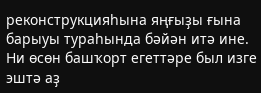реконструкцияһына яңғыҙы ғына барыуы тураһында бәйән итә ине. Ни ѳсѳн башҡорт егеттәре был изге эштә аҙ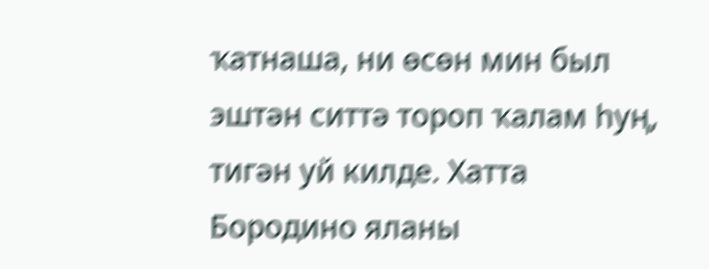ҡатнаша, ни ѳсѳн мин был эштән ситтә тороп ҡалам һуң, тигән уй килде. Хатта Бородино яланы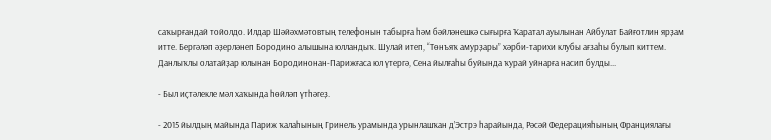саҡырғандай тойолдо. Илдар Шәйәхмәтовтың телефонын табырға һәм бәйләнешкә сығырға Ҡаратал ауылынан Айбулат Байғотлин ярҙам итте. Бергәләп әҙерләнеп Бородино алышына юлландыҡ. Шулай итеп, “Тѳнъяҡ амурҙары” хәрби-тарихи клубы ағзаһы булып киттем. Данлыҡлы олатайҙар юлынан Бородинонан-Парижғаса юл үтергә, Сена йылғаһы буйында ҡурай уйнарға насип булды...

- Был иҫтәлекле мәл хаҡында һөйләп үтһәгеҙ.

- 2015 йылдың майында Париж ҡалаһының Гринель урамында урынлашҡан д’Эстрэ һарайында, Рәсәй Федерацияһының Франциялағы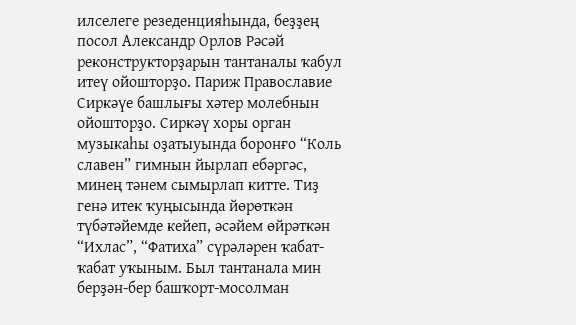илселеге резеденцияһында, беҙҙең посол Александр Орлов Рәсәй реконструкторҙарын тантаналы ҡабул итеү ойошторҙо. Париж Православие Сиркәүе башлығы хәтер молебнын ойошторҙо. Сиркәү хоры орган музыкаһы оҙатыуында боронғо “Коль славен” гимнын йырлап ебәргәс, минең тәнем сымырлап китте. Тиҙ генә итек ҡуңысында йөрөткән түбәтәйемде кейеп, әсәйем өйрәткән “Ихлас”, “Фатиха” сүрәләрен ҡабат-ҡабат уҡыным. Был тантанала мин берҙән-бер башҡорт-мосолман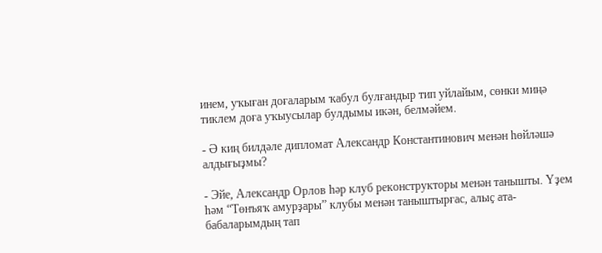инем, уҡыған доғаларым ҡабул булғандыр тип уйлайым, сөнки миңә тиклем доға уҡыусылар булдымы икән, белмәйем.

- Ә киң билдәле дипломат Александр Константинович менән һөйләшә алдығыҙмы?

- Эйе, Александр Орлов һәр клуб реконструкторы менән танышты. Үҙем һәм “Төнъяҡ амурҙары” клубы менән таныштырғас, алыҫ ата-бабаларымдың тап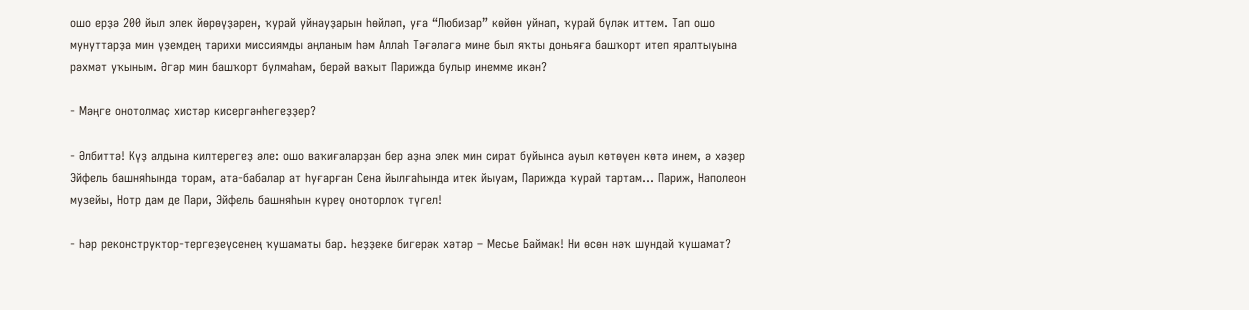ошо ерҙә 200 йыл элек йөрөүҙәрен, ҡурай уйнауҙарын һөйләп, уға “Любизар” көйөн уйнап, ҡурай бүләк иттем. Тап ошо мунуттарҙа мин үҙемдең тарихи миссиямды аңланым һәм Аллаһ Тәғәләгә мине был яҡты доньяға башҡорт итеп яралтыуына рәхмәт уҡыным. Әгәр мин башҡорт булмаһам, берәй ваҡыт Парижда булыр инемме икән?

- Мәңге онотолмаҫ хистәр кисергәнһегеҙҙер?

- Әлбиттә! Күҙ алдына килтерегеҙ әле: ошо ваҡиғаларҙан бер аҙна элек мин сират буйынса ауыл көтөүен көтә инем, ә хәҙер Эйфель башняһында торам, ата-бабалар ат һуғарған Сена йылғаһында итек йыуам, Парижда ҡурай тартам... Париж, Наполеон музейы, Нотр дам де Пари, Эйфель башняһын күреү оноторлоҡ түгел!

- Һәр реконструктор-тергеҙеүсенең ҡушаматы бар. Һеҙҙеке бигерәк хәтәр – Месье Баймак! Ни өсөн нәҡ шундай ҡушамат?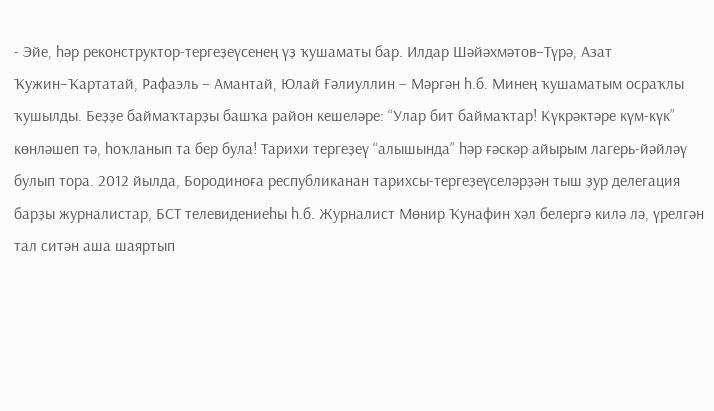- Эйе, һәр реконструктор-тергеҙеүсенең үҙ ҡушаматы бар. Илдар Шәйәхмәтов–Түрә, Азат Ҡужин–Ҡартатай, Рафаэль – Амантай, Юлай Ғәлиуллин – Мәргән һ.б. Минең ҡушаматым осраҡлы ҡушылды. Беҙҙе баймаҡтарҙы башҡа район кешеләре: “Улар бит баймаҡтар! Күкрәктәре күм-күк” кѳнләшеп тә, һоҡланып та бер була! Тарихи тергеҙеү “алышында” һәр ғәскәр айырым лагерь-йәйләү булып тора. 2012 йылда, Бородиноға республиканан тарихсы-тергеҙеүселәрҙән тыш ҙур делегация барҙы журналистар, БСТ телевидениеһы һ.б. Журналист Мѳнир Ҡунафин хәл белергә килә лә, үрелгән тал ситән аша шаяртып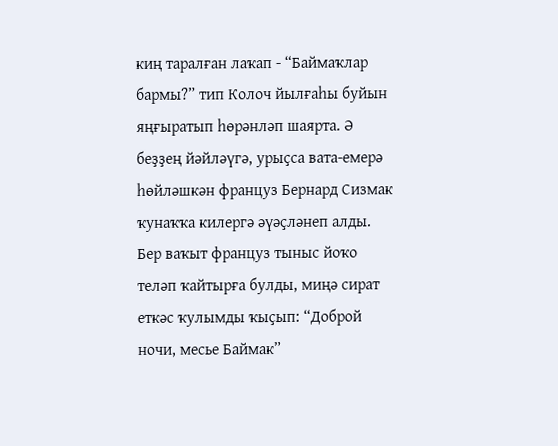киң таралған лаҡап - “Баймаҡлар бармы?” тип Колоч йылғаһы буйын яңғыратып һѳрәнләп шаярта. Ә беҙҙең йәйләүгә, урыҫса вата-емерә һѳйләшкән француз Бернард Сизмак ҡунаҡҡа килергә әүәҫләнеп алды. Бер ваҡыт француз тыныс йоҡо теләп ҡайтырға булды, миңә сират еткәс ҡулымды ҡыҫып: “Доброй ночи, месье Баймак”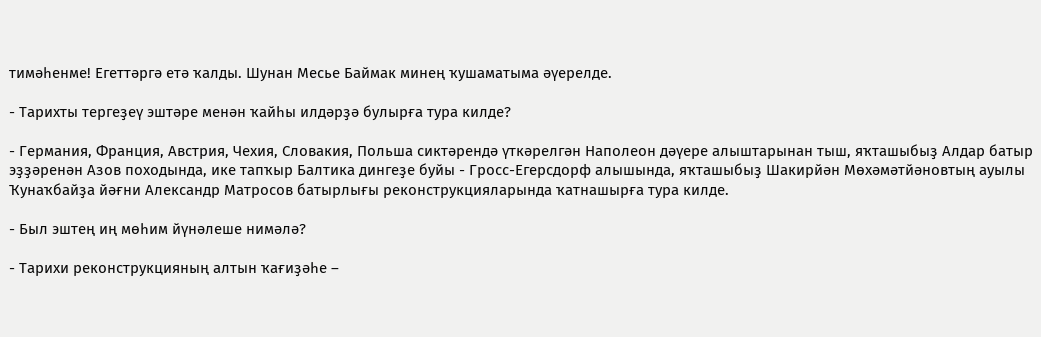тимәһенме! Егеттәргә етә ҡалды. Шунан Месье Баймак минең ҡушаматыма әүерелде.

- Тарихты тергеҙеү эштәре менән ҡайһы илдәрҙә булырға тура килде?

- Германия, Франция, Австрия, Чехия, Словакия, Польша сиктәрендә үткәрелгән Наполеон дәүере алыштарынан тыш, яҡташыбыҙ Алдар батыр эҙҙәренән Азов походында, ике тапҡыр Балтика дингеҙе буйы - Гросс-Егерсдорф алышында, яҡташыбыҙ Шакирйән Мөхәмәтйәновтың ауылы Ҡунаҡбайҙа йәғни Александр Матросов батырлығы реконструкцияларында ҡатнашырға тура килде.

- Был эштең иң мөһим йүнәлеше нимәлә?

- Тарихи реконструкцияның алтын ҡағиҙәһе –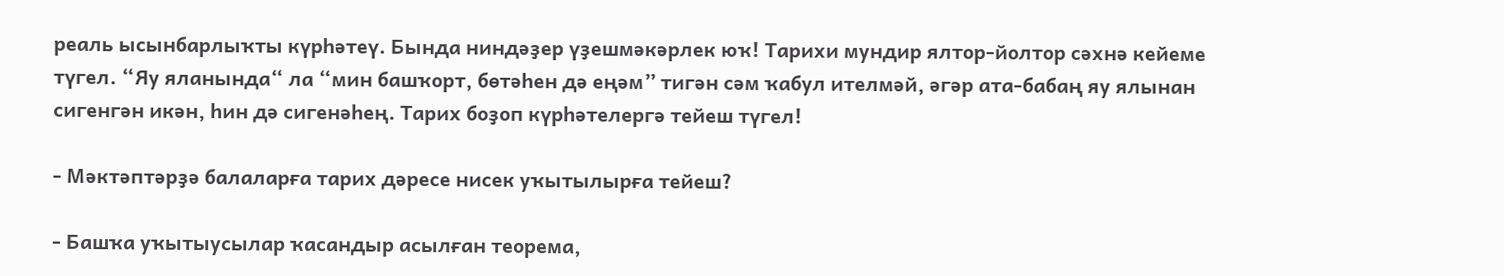реаль ысынбарлыҡты күрһәтеү. Бында ниндәҙер үҙешмәкәрлек юҡ! Тарихи мундир ялтор-йолтор сәхнә кейеме түгел. “Яу яланында“ ла “мин башҡорт, бөтәһен дә еңәм” тигән сәм ҡабул ителмәй, әгәр ата-бабаң яу ялынан сигенгән икән, һин дә сигенәһең. Тарих боҙоп күрһәтелергә тейеш түгел!

- Мәктәптәрҙә балаларға тарих дәресе нисек уҡытылырға тейеш?

- Башҡа уҡытыусылар ҡасандыр асылған теорема,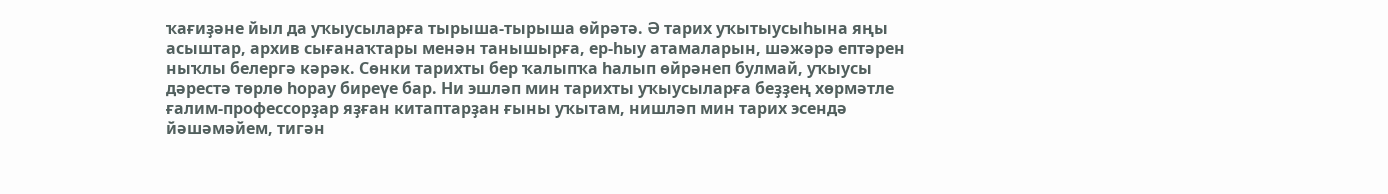ҡағиҙәне йыл да уҡыусыларға тырыша-тырыша өйрәтә. Ә тарих уҡытыусыһына яңы асыштар, архив сығанаҡтары менән танышырға, ер-һыу атамаларын, шәжәрә ептәрен ныҡлы белергә кәрәк. Сөнки тарихты бер ҡалыпҡа һалып өйрәнеп булмай, уҡыусы дәрестә төрлө һорау биреүе бар. Ни эшләп мин тарихты уҡыусыларға беҙҙең хөрмәтле ғалим-профессорҙар яҙған китаптарҙан ғыны уҡытам, нишләп мин тарих эсендә йәшәмәйем, тигән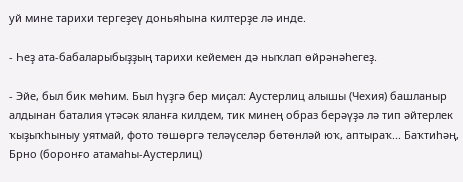уй мине тарихи тергеҙеү доньяһына килтерҙе лә инде.

- Һеҙ ата-бабаларыбыҙҙың тарихи кейемен дә ныҡлап өйрәнәһегеҙ.

- Эйе, был бик мөһим. Был һүҙгә бер миҫал: Аустерлиц алышы (Чехия) башланыр алдынан баталия үтәсәк яланға килдем, тик минең образ берәүҙә лә тип әйтерлек ҡыҙыҡһыныу уятмай, фото төшөргә теләүселәр бөтөнләй юҡ, аптыраҡ... Баҡтиһәң, Брно (боронғо атамаһы-Аустерлиц)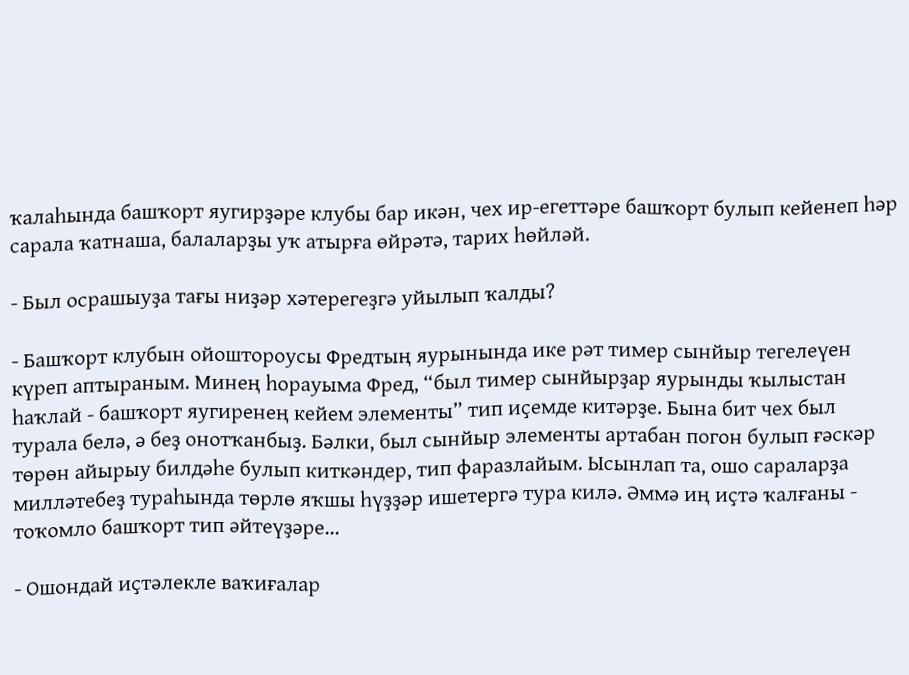ҡалаһында башҡорт яугирҙәре клубы бар икән, чех ир-егеттәре башҡорт булып кейенеп һәр сарала ҡатнаша, балаларҙы уҡ атырға өйрәтә, тарих һөйләй.

- Был осрашыуҙа тағы ниҙәр хәтерегеҙгә уйылып ҡалды?

- Башҡорт клубын ойоштороусы Фредтың яурынында ике рәт тимер сынйыр тегелеүен күреп аптыраным. Минең һорауыма Фред, “был тимер сынйырҙар яурынды ҡылыстан һаҡлай - башҡорт яугиренең кейем элементы” тип иҫемде китәрҙе. Бына бит чех был турала белә, ә беҙ онотҡанбыҙ. Бәлки, был сынйыр элементы артабан погон булып ғәскәр тѳрѳн айырыу билдәһе булып киткәндер, тип фаразлайым. Ысынлап та, ошо сараларҙа милләтебеҙ тураһында төрлө яҡшы һүҙҙәр ишетергә тура килә. Әммә иң иҫтә ҡалғаны - тоҡомло башҡорт тип әйтеүҙәре...

- Ошондай иҫтәлекле ваҡиғалар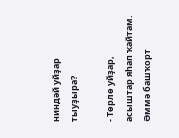ниндәй уйҙар тыуҙыра?

- Төрлө уйҙар, асыштар яһап ҡайтам. Әммә башҡорт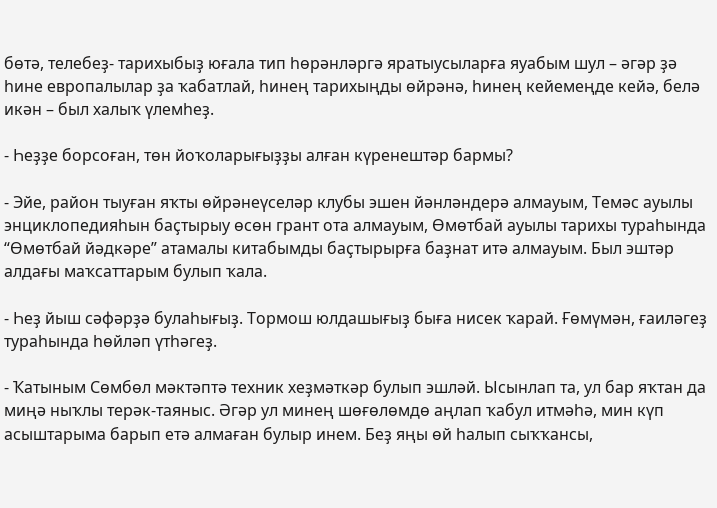бөтә, телебеҙ- тарихыбыҙ юғала тип һөрәнләргә яратыусыларға яуабым шул – әгәр ҙә һине европалылар ҙа ҡабатлай, һинең тарихыңды өйрәнә, һинең кейемеңде кейә, белә икән – был халыҡ үлемһеҙ.

- Һеҙҙе борсоған, төн йоҡоларығыҙҙы алған күренештәр бармы?

- Эйе, район тыуған яҡты өйрәнеүселәр клубы эшен йәнләндерә алмауым, Темәс ауылы энциклопедияһын баҫтырыу өсөн грант ота алмауым, Өмөтбай ауылы тарихы тураһында “Өмөтбай йәдкәре” атамалы китабымды баҫтырырға баҙнат итә алмауым. Был эштәр алдағы маҡсаттарым булып ҡала.

- Һеҙ йыш сәфәрҙә булаһығыҙ. Тормош юлдашығыҙ быға нисек ҡарай. Ғөмүмән, ғаиләгеҙ тураһында һөйләп үтһәгеҙ.

- Ҡатыным Сөмбөл мәктәптә техник хеҙмәткәр булып эшләй. Ысынлап та, ул бар яҡтан да миңә ныҡлы терәк-таяныс. Әгәр ул минең шөғөлөмдө аңлап ҡабул итмәһә, мин күп асыштарыма барып етә алмаған булыр инем. Беҙ яңы өй һалып сыҡҡансы,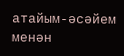атайым-әсәйем менән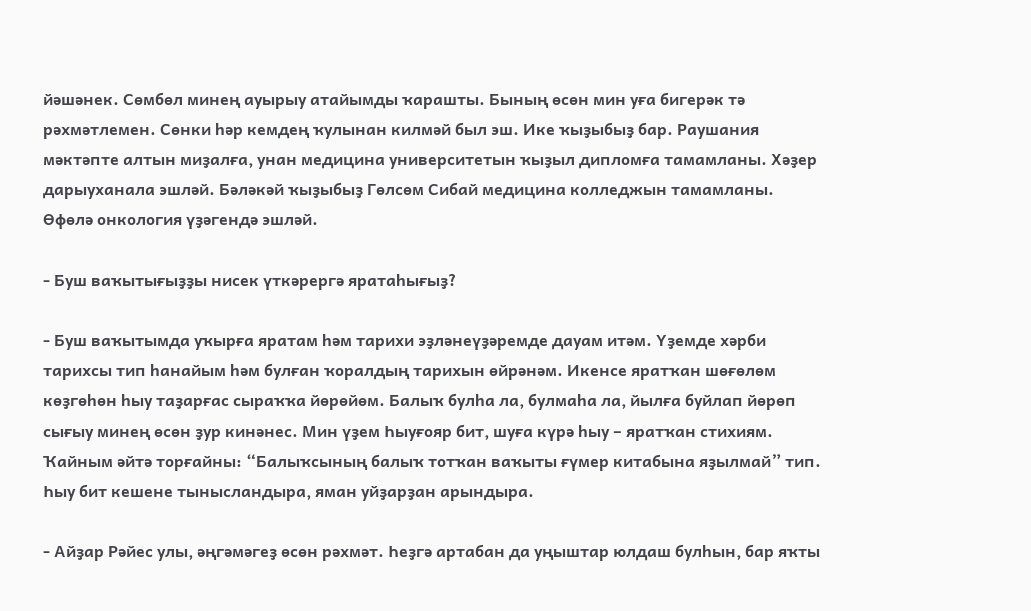йәшәнек. Сөмбөл минең ауырыу атайымды ҡарашты. Бының өсөн мин уға бигерәк тә рәхмәтлемен. Сөнки һәр кемдең ҡулынан килмәй был эш. Ике ҡыҙыбыҙ бар. Раушания мәктәпте алтын миҙалға, унан медицина университетын ҡыҙыл дипломға тамамланы. Хәҙер дарыуханала эшләй. Бәләкәй ҡыҙыбыҙ Гөлсөм Сибай медицина колледжын тамамланы. Өфөлә онкология үҙәгендә эшләй.

- Буш ваҡытығыҙҙы нисек үткәрергә яратаһығыҙ?

- Буш ваҡытымда уҡырға яратам һәм тарихи эҙләнеүҙәремде дауам итәм. Үҙемде хәрби тарихсы тип һанайым һәм булған ҡоралдың тарихын өйрәнәм. Икенсе яратҡан шөғөлөм көҙгөһөн һыу таҙарғас сыраҡҡа йөрөйөм. Балыҡ булһа ла, булмаһа ла, йылға буйлап йөрөп сығыу минең өсөн ҙур кинәнес. Мин үҙем Һыуғояр бит, шуға күрә һыу – яратҡан стихиям. Ҡайным әйтә торғайны: “Балыҡсының балыҡ тотҡан ваҡыты ғүмер китабына яҙылмай” тип. Һыу бит кешене тынысландыра, яман уйҙарҙан арындыра.

- Айҙар Рәйес улы, әңгәмәгеҙ өсөн рәхмәт. Һеҙгә артабан да уңыштар юлдаш булһын, бар яҡты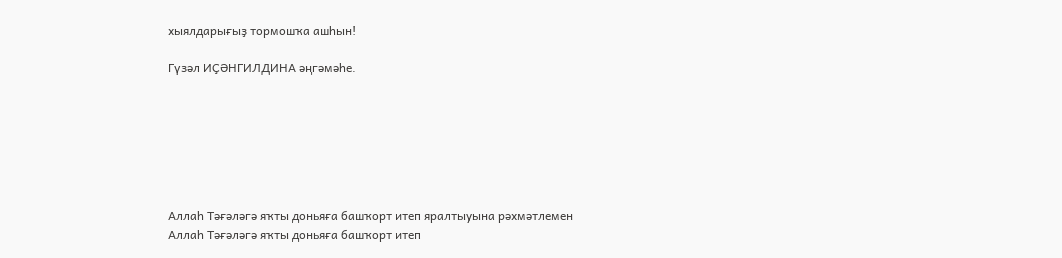хыялдарығыҙ тормошҡа ашһын!

Гүзәл ИҪӘНГИЛДИНА әңгәмәһе.







Аллаһ Тәғәләгә яҡты доньяға башҡорт итеп яралтыуына рәхмәтлемен
Аллаһ Тәғәләгә яҡты доньяға башҡорт итеп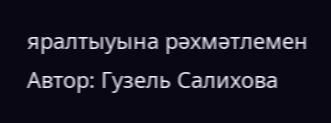яралтыуына рәхмәтлемен
Автор: Гузель Салихова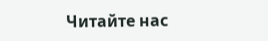Читайте нас